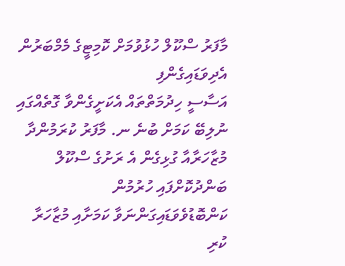މާފަރު ސްކޫލް ހުޅުވުމަށް ކޮމިޓީގެ މެމްބަރުން އެދިވަޑައިގެންފި
އަސާސީ ހިދުމަތްތައް އެކަށީގެންވާ ގޮތެއްގައި ނުލިބޭ ކަމަށް ބުނެ ނ. މާފަރު ކުރަމުންދާ މުޒާހަރާއާ ގުޅިގެން އެ ރަށުގެ ސްކޫލް ބަންދުކޮށްފައި ހުރުމުން ކަންބޮޑުވެވަޑައިގަންނަވާ ކަމަށާއި މުޒާހަރާ ކުރި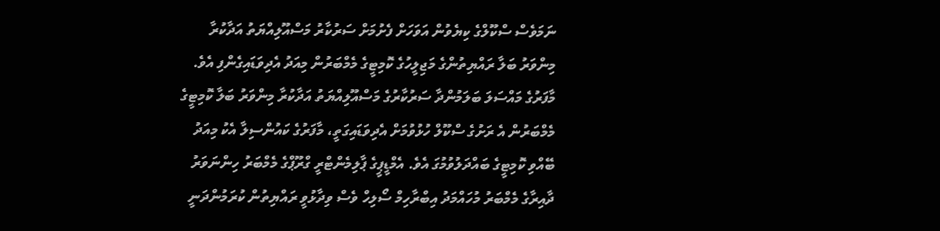ނަމަވެސް ސްކޫލްގެ ކިޔެވުން އަވަހަށް ފެށުމަށް ސަރުކާރު މަސްއޫލިއްޔަތު އަދާކުރާ މިންވަރު ބަލާ ރައްޔިތުންގެ މަޖިލީހުގެ ކޮމިޓީގެ މެމްބަރުން މިއަދު އެދިވަޑައިގެންފި އެވެ. މާފަރުގެ މައްސަލަ ބަލަމުންދާ ސަރުކާރުގެ މަސްއޫލިއްޔަތު އަދާކުރާ މިންވަރު ބަލާ ކޮމިޓީގެ މެމްބަރުން އެ ރަށުގެ ސްކޫލް ހުޅުވުމަށް އެދިވަޑައިގަތީ، މާފަރުގެ ކައުންސިލާ އެކު މިއަދު ބޭއްވި ކޮމިޓީގެ ބައްދަލުވުމުގަ އެވެ. އެމްޑީޕީގެ ޕާލިމެންޓްރީ ގްރޫޕްގެ މެމްބަރު ހިންނަވަރު ދާއިރާގެ މެމްބަރު މުހައްމަދު އިބްރާހިމް ސޯލިހް ވެސް ވިދާޅުވީ ރައްޔިތުން ކުރަމުންދަނީ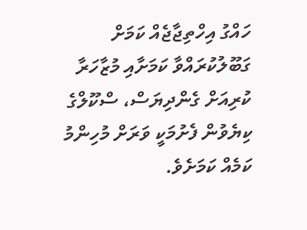ހައްގު އިހްތިޖާޖެއް ކަމަށް ގަބޫލުކުރައްވާ ކަމަށާއި މުޒާހަރާ ކުރިއަށް ގެންދިޔަސް، ސްކޫލްގެ ކިޔެވުން ފެށުމަކީ ވަރަށް މުހިންމު ކަމެއް ކަމަށެވެ.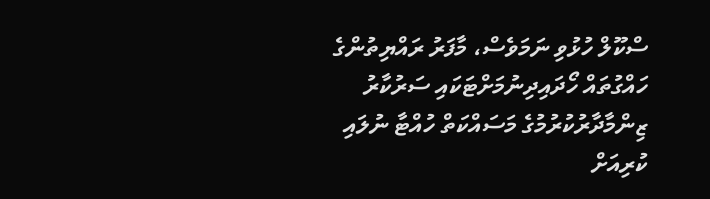ސްކޫލް ހުޅުވި ނަމަވެސް، މާފަރު ރައްޔިތުންގެ ހައްގުތައް ހޯދައިދިނުމަށްޓަކައި ސަރުކާރު ޒިންމާދާރުކުރުމުގެ މަސައްކަތް ހުއްޓާ ނުލައި ކުރިއަށް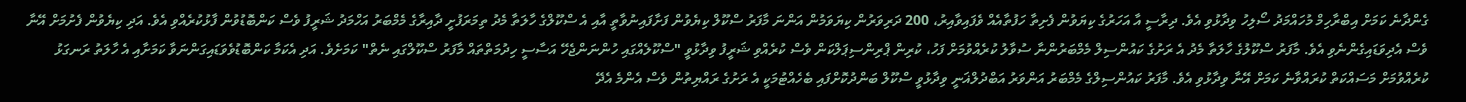ގެންދާނެ ކަމަށް އިބްރާހިމް މުހައްމަދު ސޯލިހު ވިދާޅުވި އެވެ. ދިރާސީ އާ އަހަރުގެ ކިޔަވުން ފެށިތާ ހަފުތާއެއް ވެފައިވާއިރު، 200 ދަރިވަރުން ކިޔަވަމުން އަންނަ މާފަރު ސްކޫލް ކިޔެވުން ފަށާފައިނުވާތީ އާއި އެ ސްކޫލްގެ ހާލަތާ މެދު ތިމަރަފުށީ ދާއިރާގެ މެމްބަރު އަހްމަދު ޝަރީފު ވެސް ކަންބޮޑުވުން ފާޅުކުރެއްވި އެވެ. އަދި ކިޔެވުން ފެށުމަށް އޭނާ ވެސް އެދިވަޑައިގެންނެވި އެވެ. މާފަރު ސްކޫލުގެ ހާލަތާ މެދު އެ ރަށުގެ ކައުންސިލް މެމްބަރުންނާ ސުވާލު ކުރެއްވުމަށް ފަހު، ކުރިން ޕްރިންސިޕަލްކަން ވެސް ކުރެއްވި ޝަރީފު ވިދާޅުވީ "ސްކޫލެއްގައި ހުންނަންޖެހޭ އަސާސީ ހިދުމަތްތައް މާފަރު ސްކޫލްގައި ނެތް" ކަމަށެވެ. އަދި އެކަމާ ކަންބޮޑުވެވަޑައިގަންނަވާ ކަމަށާއި އެ ހާލަތު ރަނގަޅު ކުރެއްވުމަށް މަސައްކަތް ކުރައްވާނެ ކަމަށް އޭނާ ވިދާޅުވި އެވެ. މާފަރު ކައުންސިލްގެ މެމްބަރު އަންވަރު އަބްދުލްޣަނީ ވިދާޅުވީ ސްކޫލް ބަންދުކޮށްފައި ބެހެއްޓުމަކީ އެ ރަށުގެ ރައްޔިތުން ވެސް އެންމެ އެދޭ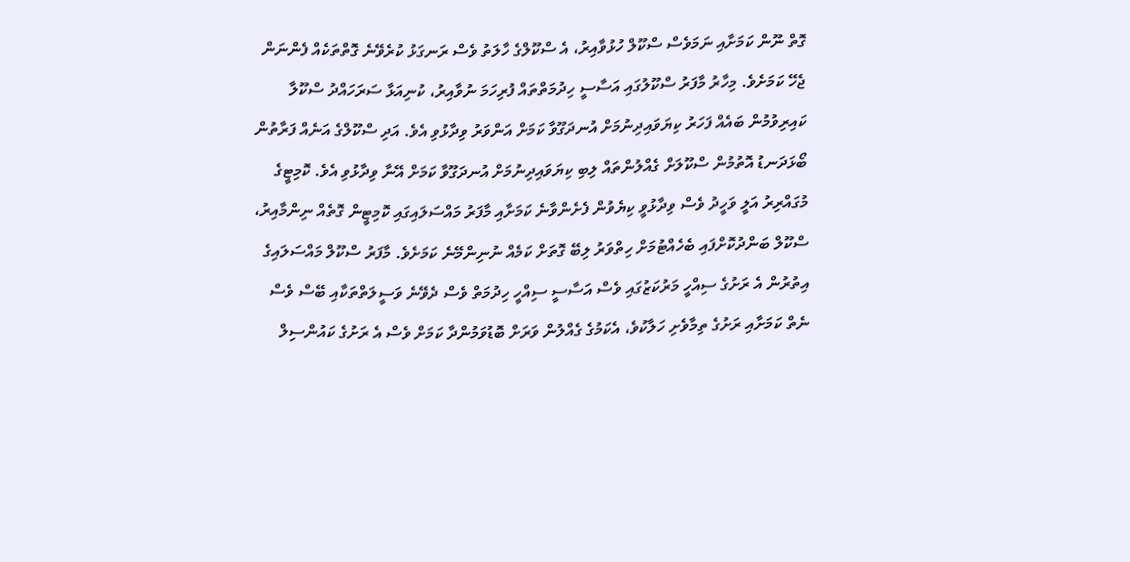ގޮތް ނޫން ކަމަށާއި ނަމަވެސް ސްކޫލް ހުޅުވާއިރު، އެ ސްކޫލްގެ ހާލަތު ވެސް ރަނގަޅު ކުރެވޭނެ ގޮތްތަކެއް ފެންނަން ޖެހޭ ކަމަށެވެ. މިހާރު މާފަރު ސްކޫލުގައި އަސާސީ ހިދުމަތްތައް ފުރިހަމަ ނުވާއިރު، ކުނިއަޅާ ސަރަހައްދު ސްކޫލާ ކައިރިވުމުން ބައެއް ފަހަރު ކިޔަވައިދިނުމަށް އުނދަގޫވާ ކަމަށް އަންވަރު ވިދާޅުވި އެވެ. އަދި ސްކޫލްގެ އަނެއް ފަރާތުން ބޯޅަދަނޑު އޮތުމުން ސްކޫލަށް ގެއްލުންތައް ލިބި ކިޔަވައިދިނުމަށް އުނދަގޫވާ ކަމަށް އޭނާ ވިދާޅުވި އެވެ. ކޮމިޓީގެ މުގައްރިރު އަލީ ވަހީދު ވެސް ވިދާޅުވީ ކިޔެވުން ފެށެންވާނެ ކަމަށާއި މާފަރު މައްސަލައިގައި ކޮމިޓީން ގޮތެއް ނިންމާއިރު، ސްކޫލް ބަންދުކޮށްފައި ބެހެއްޓުމަށް ހިތްވަރު ލިބޭ ގޮތަށް ކަމެއް ނުނިންމޭނެ ކަމަށެވެ. މާފަރު ސްކޫލް މައްސަލައިގެ އިތުރުން އެ ރަށުގެ ސިއްހީ މަރުކަޒުގައި ވެސް އަސާސީ ސިއްހީ ހިދުމަތް ވެސް ދެވޭނެ ވަސީލަތްތަކާއި ބޭސް ވެސް ނެތް ކަމަށާއި ރަށުގެ ތިމާވެށި ހަލާކުވެ، އެކަމުގެ ގެއްލުން ވަރަށް ބޮޑުވަމުންދާ ކަމަށް ވެސް އެ ރަށުގެ ކައުންސިލް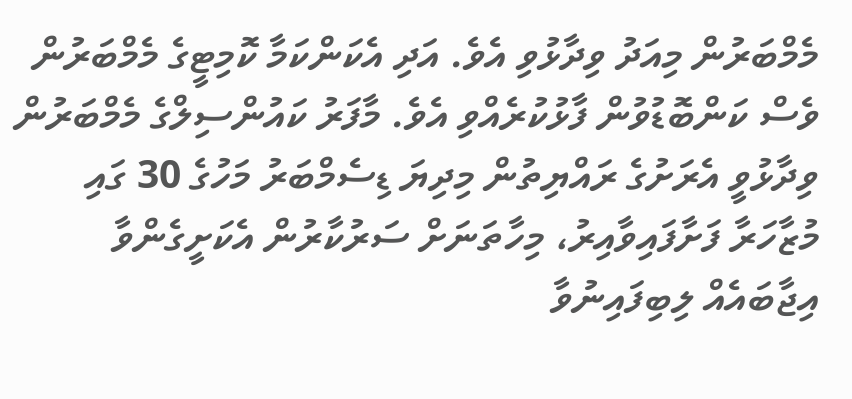މެމްބަރުން މިއަދު ވިދާޅުވި އެވެ. އަދި އެކަންކަމާ ކޮމިޓީގެ މެމްބަރުން ވެސް ކަންބޮޑުވުން ފާޅުކުރެއްވި އެވެ. މާފަރު ކައުންސިލްގެ މެމްބަރުން ވިދާޅުވީ އެރަށުގެ ރައްޔިތުން މިދިޔަ ޑިސެމްބަރު މަހުގެ 30 ގައި މުޒާހަރާ ފަށާފައިވާއިރު، މިހާތަނަށް ސަރުކާރުން އެކަށީގެންވާ އިޖާބައެއް ލިބިފައިނުވާ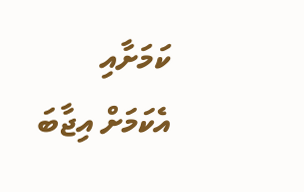ކަމަށާއި އެކަމަށް އިޖާބަ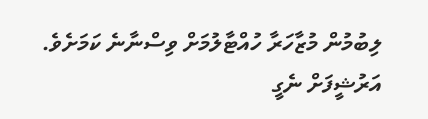ލިބުމުން މުޒާހަރާ ހުއްޓާލުމަށް ވިސްނާނެ ކަމަށެވެ.
އަރުޝީފަށް ނެގީ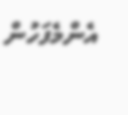އެންމެފަހުން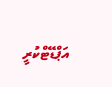އަޕްޑޭޓްކުރީ